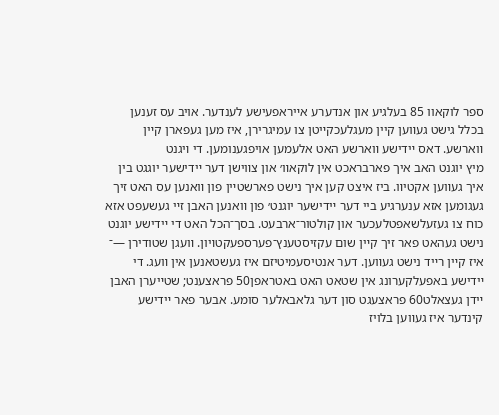ספר לוקאוו 85 בעלגיע און אנדערע אײראפעישע לענדער. אויב עס זענען בכלל גישט געװען קיין מעגלעכקײטן צו עמיגרירן, איז מען געפארן קײן װארשע. דאס ײדישע װארשע האט אלעמען אויפגענומען. די ױגנט
מיץ יוגנט האב איך פארבראכט אין לוקאװ׳ און צװישן דער ײדישער יוגגט בין איך געװען אקטיװ. ביז איצט קען איך נישט פארשטײן פון װאנען עס האט זיך געגומען אזא ענערגיע ביי דער ײדישער יוגנט׳ פון װאנען האבן זײ געשעפט אזא כוח צו געזעלשאפטלעכער און קולטור־ארבעט. בסך־הכל האט די ײדישע יוגנט נישט געהאט פאר זיך קײן שום עקזיסטענץ־פערספעקטױון. װעגן שטודירן —־ איז קײן רײד נישט געװען. דער אנטיסעמיטיזם איז געשטאנען אין װעג. די ײדישע באפעלקערונג אין שטאט האט באטראפן50 פראצענט; שטײערן האבן ײדן געצאלט60 פראצעגט סון דער גלאבאלער סומע. אבער פאר ײדישע קינדער איז געװען בלויז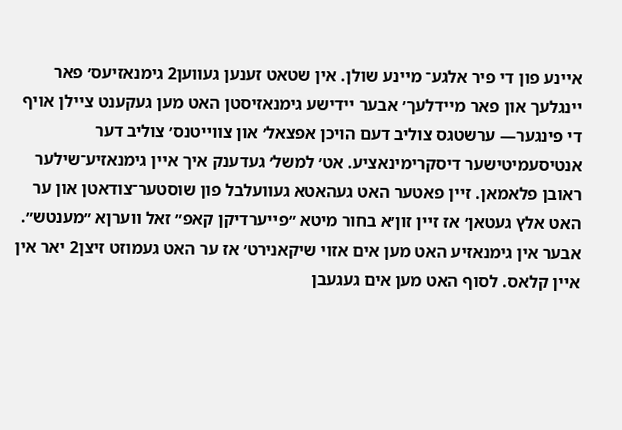אײנע פון די פיר אלגע־ מײנע שולן. אין שטאט זענען געװען2 גימנאזיעס׳ פאר ײנגלעך און פאר מײדלעך׳ אבער ײדישע גימנאזיסטן האט מען געקענט צײלן אויף די פינגער— ערשטגס צוליב דעם הויכן אפצאל׳ און צװײטנס׳ צוליב דער אנטיסעמיטישער דיסקרימינאציע. אט׳ למשל׳ געדענק איך אײן גימנאזיע־שילער ראובן פלאמאן. זײן פאטער האט געהאטא געװעלבל פון שוסטער־צודאטן און ער האט אלץ געטאן׳ אז זײן זון׳א בחור מיטא ״פײערדיקן קאפ״ זאל װערןא ״מענטש״. אבער אין גימנאזיע האט מען אים אזוי שיקאנירט׳ אז ער האט געמוזט זיצן2 יאר אין אײן קלאס. לסוף האט מען אים געגעבן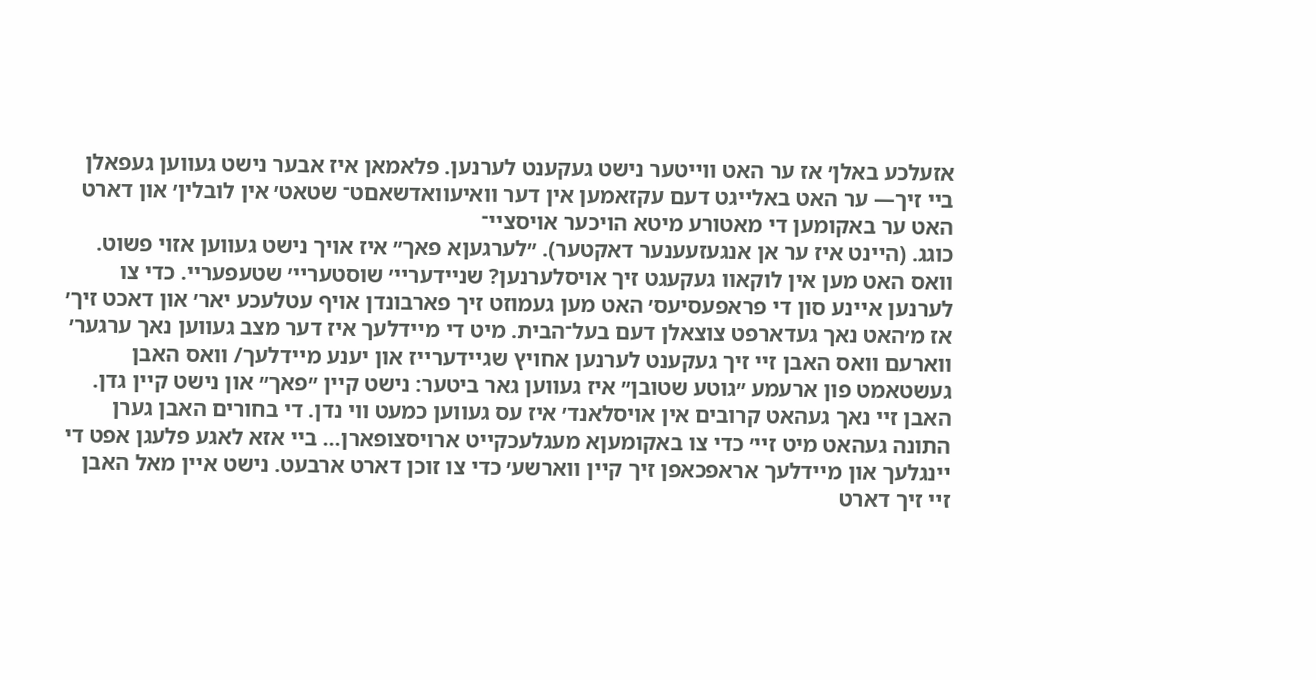אזעלכע באלן׳ אז ער האט װײטער נישט געקענט לערנען. פלאמאן איז אבער נישט געווען געפאלן ביי זיך— ער האט באלײגט דעם עקזאמען אין דער װאיעוואדשאםט־ שטאט׳ אין לובלין׳ און דארט האט ער באקומען די מאטורע מיטא הױכער אויסצײ־
כוגג. (הײנט איז ער אן אנגעזעענער דאקטער). ״לערגעןא פאך״ איז אויך נישט געװען אזוי פשוט. װאס האט מען אין לוקאוו געקעגט זיך אויסלערנען? שניידערײ׳ שוסטערײ׳ שטעפעריי. כדי צו לערנען אײנע סון די פראפעסיעס׳ האט מען געמוזט זיך פארבונדן אויף עטלעכע יאר׳ און דאכט זיך׳ אז מ׳האט נאך געדארפט צוצאלן דעם בעל־הבית. מיט די מײדלעך איז דער מצב געװען נאך ערגער׳ ווארעם װאס האבן זיי זיך געקענט לערנען אחױץ שגײדערײז און יענע מײדלעך/ וואס האבן געשטאמט פון ארעמע ״גוטע שטובן״ איז געװען גאר ביטער: נישט קײן ״פאך״ און נישט קײן גדן. האבן זיי נאך געהאט קרובים אין אויסלאנד׳ איז עס געווען כמעט ווי נדן. די בחורים האבן גערן התונה געהאט מיט זײ׳ כדי צו באקומעןא מעגלעכקײט ארויסצופארן... ביי אזא לאגע פלעגן אפט די ײנגלעך און מײדלעך אראפכאפן זיך קײן ווארשע׳ כדי צו זוכן דארט ארבעט. נישט אײן מאל האבן זײ זיך דארט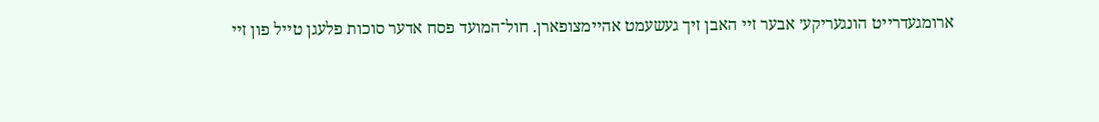ארומגעדרייט הונגעריקע׳ אבער זײ האבן זיך געשעמט אהײמצופארן. חול־המועד פסח אדער סוכות פלעגן טײל פון זײ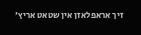זיך אראפלאזן אין שטאט אריץ׳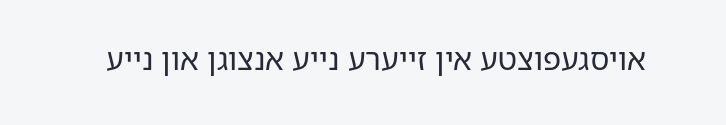אויסגעפוצטע אין זײערע נײע אנצוגן און נײע